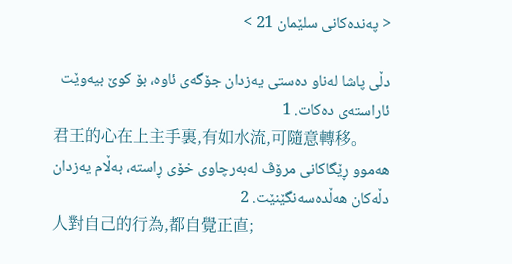< پەندەکانی سلێمان 21 >

دڵی پاشا لەناو دەستی یەزدان جۆگەی ئاوە، بۆ کوێ بیەوێت ئاراستەی دەکات. 1
君王的心在上主手裏,有如水流,可隨意轉移。
هەموو ڕێگاکانی مرۆڤ لەبەرچاوی خۆی ڕاستە، بەڵام یەزدان دڵەکان هەڵدەسەنگێنێت. 2
人對自己的行為,都自覺正直;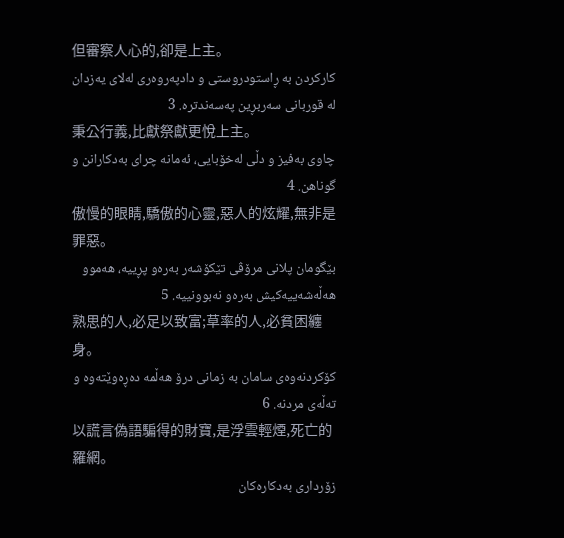但審察人心的,卻是上主。
کارکردن بە ڕاستودروستی و دادپەروەری لەلای یەزدان لە قوربانی سەربڕین پەسەندترە. 3
秉公行義,比獻祭獻更悅上主。
چاوی بەفیز و دڵی لەخۆبایی، ئەمانە چرای بەدکارانن و گوناهن. 4
傲慢的眼睛,驕傲的心靈,惡人的炫耀,無非是罪惡。
بێگومان پلانی مرۆڤی تێکۆشەر بەرەو پڕییە، هەموو هەڵەشەییەکیش بەرەو نەبوونییە. 5
熟思的人,必足以致富;草率的人,必貧困纏身。
کۆکردنەوەی سامان بە زمانی درۆ هەڵمە دەڕەوێتەوە و تەڵەی مردنە. 6
以謊言偽語騙得的財寶,是浮雲輕煙,死亡的羅網。
زۆرداری بەدکارەکان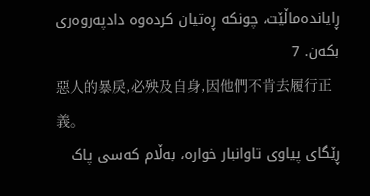ڕایاندەماڵێت، چونکە ڕەتیان کردەوە دادپەروەری بکەن. 7
惡人的暴戾,必殃及自身,因他們不肯去履行正義。
ڕێگای پیاوی تاوانبار خوارە، بەڵام کەسی پاک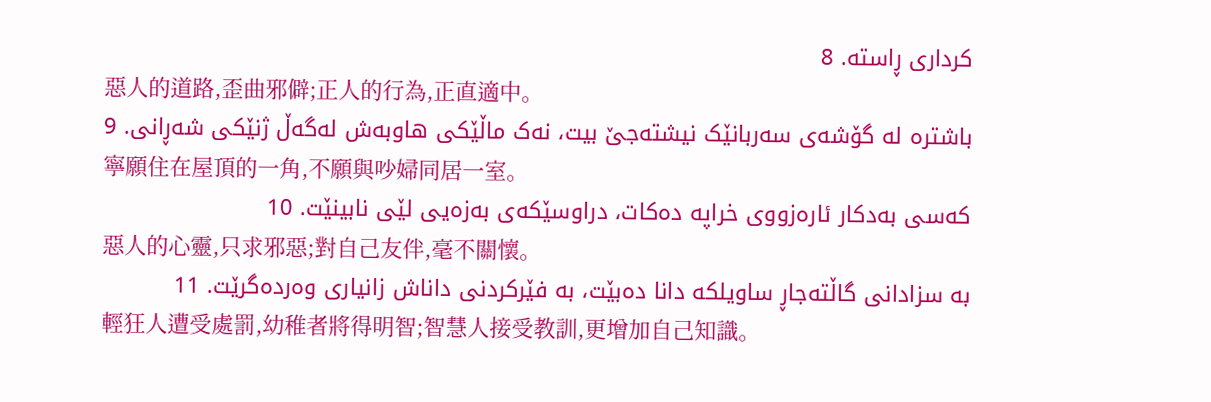کرداری ڕاستە. 8
惡人的道路,歪曲邪僻;正人的行為,正直適中。
باشترە لە گۆشەی سەربانێک نیشتەجێ بیت، نەک ماڵێکی هاوبەش لەگەڵ ژنێکی شەڕانی. 9
寧願住在屋頂的一角,不願與吵婦同居一室。
کەسی بەدکار ئارەزووی خراپە دەکات، دراوسێکەی بەزەیی لێی نابینێت. 10
惡人的心靈,只求邪惡;對自己友伴,毫不關懷。
بە سزادانی گاڵتەجاڕ ساویلکە دانا دەبێت، بە فێرکردنی داناش زانیاری وەردەگرێت. 11
輕狂人遭受處罰,幼稚者將得明智;智慧人接受教訓,更增加自己知識。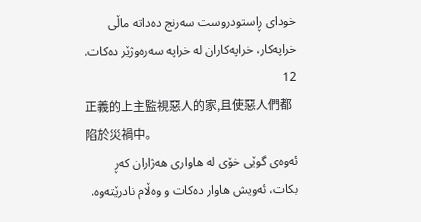خودای ڕاستودروست سەرنج دەداتە ماڵی خراپەکار، خراپەکاران لە خراپە سەرەوژێر دەکات. 12
正義的上主監視惡人的家,且使惡人們都陷於災禍中。
ئەوەی گوێی خۆی لە هاواری هەژاران کەڕ بکات، ئەویش هاوار دەکات و وەڵام نادرێتەوە.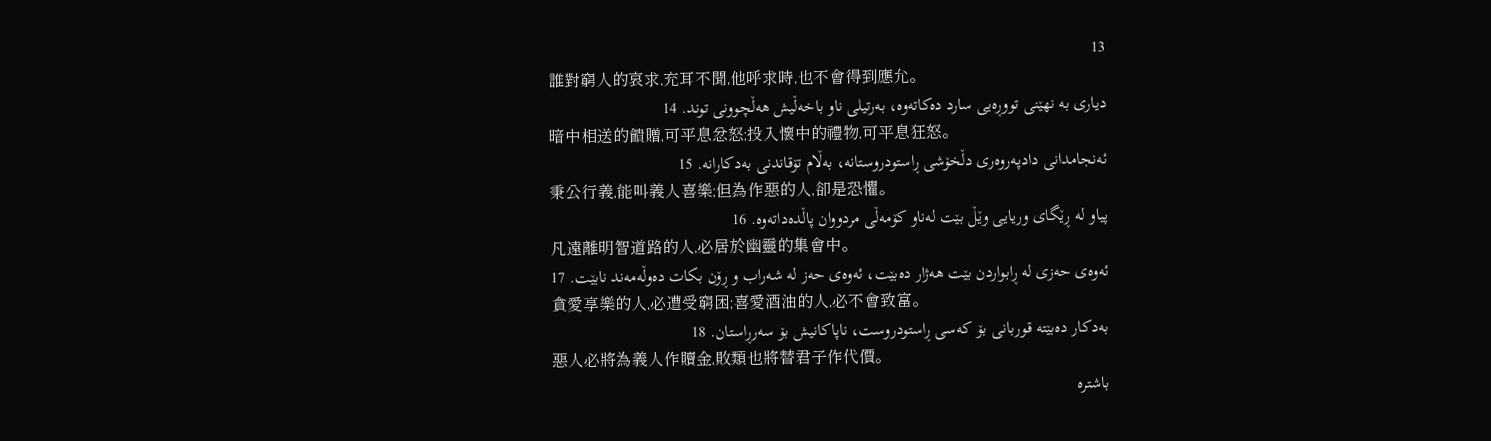13
誰對窮人的哀求,充耳不聞,他呼求時,也不會得到應允。
دیاری بە نهێنی تووڕەیی سارد دەکاتەوە، بەرتیلی ناو باخەڵیش هەڵچوونی توند. 14
暗中相送的饋贈,可平息忿怒;投入懷中的禮物,可平息狂怒。
ئەنجامدانی دادپەروەری دڵخۆشی ڕاستودروستانە، بەڵام تۆقاندنی بەدکارانە. 15
秉公行義,能叫義人喜樂;但為作惡的人,卻是恐懼。
پیاو لە ڕێگای وریایی وێڵ بێت لەناو کۆمەڵی مردووان پاڵدەداتەوە. 16
凡遠離明智道路的人,必居於幽靈的集會中。
ئەوەی حەزی لە ڕابواردن بێت هەژار دەبێت، ئەوەی حەز لە شەراب و ڕۆن بکات دەوڵەمەند نابێت. 17
貪愛享樂的人,必遭受窮困;喜愛酒油的人,必不會致富。
بەدکار دەبێتە قوربانی بۆ کەسی ڕاستودروست، ناپاکانیش بۆ سەرڕاستان. 18
惡人必將為義人作贖金,敗類也將替君子作代價。
باشترە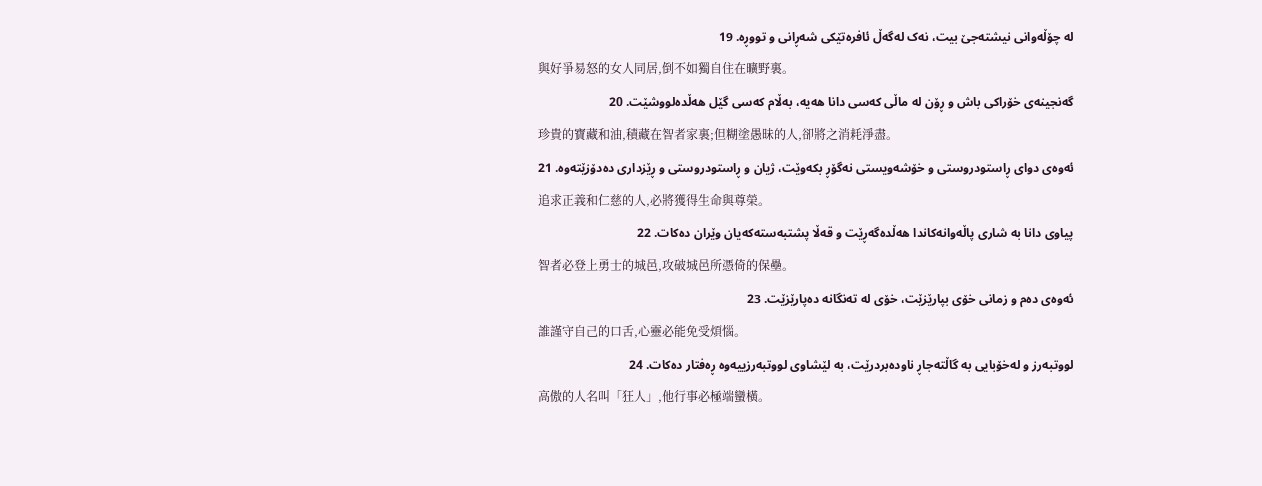لە چۆڵەوانی نیشتەجێ بیت، نەک لەگەڵ ئافرەتێکی شەڕانی و تووڕە. 19
與好爭易怒的女人同居,倒不如獨自住在曠野裏。
گەنجینەی خۆراکی باش و ڕۆن لە ماڵی کەسی دانا هەیە، بەڵام کەسی گێل هەڵدەلووشێت. 20
珍貴的寶藏和油,積藏在智者家裏;但糊塗愚昧的人,卻將之消耗淨盡。
ئەوەی دوای ڕاستودروستی و خۆشەویستی نەگۆڕ بکەوێت، ژیان و ڕاستودروستی و ڕێزداری دەدۆزێتەوە. 21
追求正義和仁慈的人,必將獲得生命與尊榮。
پیاوی دانا بە شاری پاڵەوانەکاندا هەڵدەگەڕێت و قەڵا پشتبەستەکەیان وێران دەکات. 22
智者必登上勇士的城邑,攻破城邑所憑倚的保壘。
ئەوەی دەم و زمانی خۆی بپارێزێت، خۆی لە تەنگانە دەپارێزێت. 23
誰謹守自己的口舌,心靈必能免受煩惱。
لووتبەرز و لەخۆبایی بە گاڵتەجاڕ ناودەبردرێت، بە لێشاوی لووتبەرزییەوە ڕەفتار دەکات. 24
高傲的人名叫「狂人」,他行事必極端蠻橫。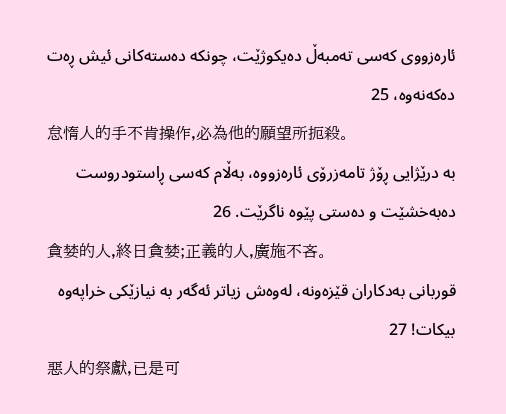ئارەزووی کەسی تەمبەڵ دەیکوژێت، چونکە دەستەکانی ئیش ڕەت دەکەنەوە، 25
怠惰人的手不肯操作,必為他的願望所扼殺。
بە درێژایی ڕۆژ تامەزرۆی ئارەزووە، بەڵام کەسی ڕاستودروست دەبەخشێت و دەستی پێوە ناگرێت. 26
貪婪的人,終日貪婪;正義的人,廣施不吝。
قوربانی بەدکاران قێزەونە، لەوەش زیاتر ئەگەر بە نیازێکی خراپەوە بیکات! 27
惡人的祭獻,已是可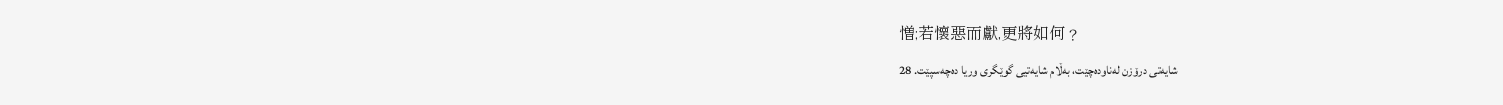憎;若懷惡而獻,更將如何﹖
شایەتی درۆزن لەناودەچێت، بەڵام شایەتیی گوێگری وریا دەچەسپێت. 28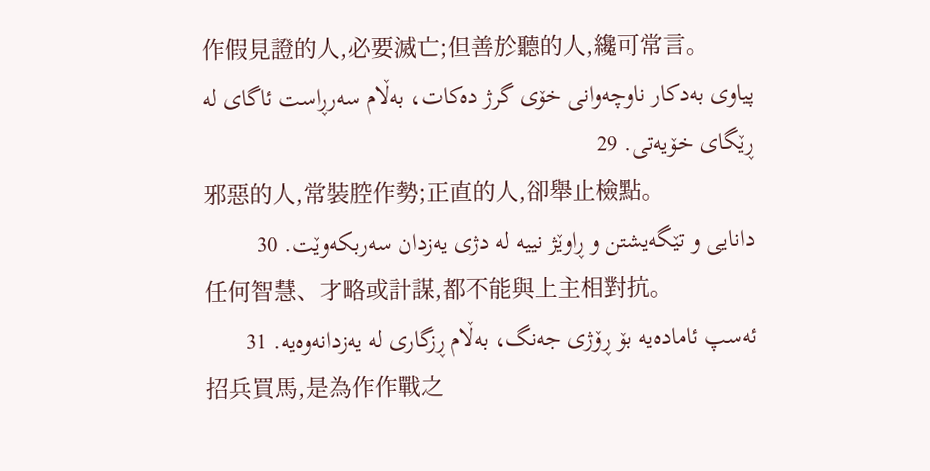作假見證的人,必要滅亡;但善於聽的人,纔可常言。
پیاوی بەدکار ناوچەوانی خۆی گرژ دەکات، بەڵام سەرڕاست ئاگای لە ڕێگای خۆیەتی. 29
邪惡的人,常裝腔作勢;正直的人,卻舉止檢點。
دانایی و تێگەیشتن و ڕاوێژ نییە لە دژی یەزدان سەربکەوێت. 30
任何智慧、才略或計謀,都不能與上主相對抗。
ئەسپ ئامادەیە بۆ ڕۆژی جەنگ، بەڵام ڕزگاری لە یەزدانەوەیە. 31
招兵買馬,是為作作戰之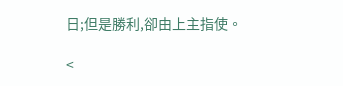日;但是勝利,卻由上主指使。

<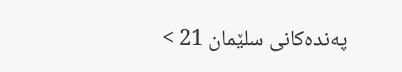پەندەکانی سلێمان 21 >